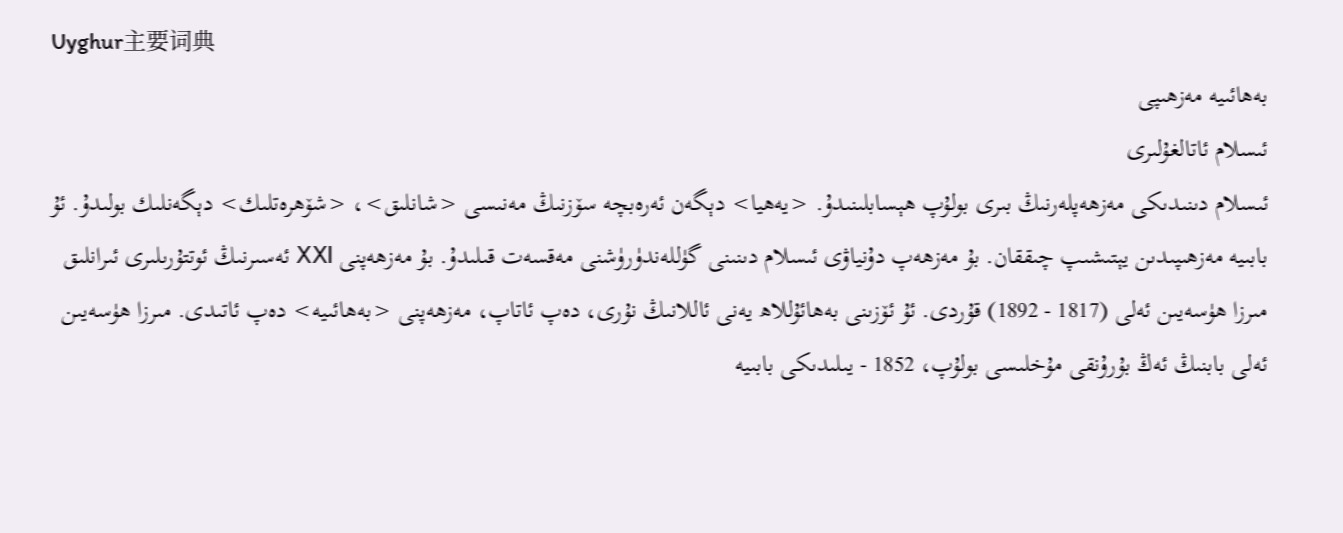Uyghur主要词典
بەھائىيە مەزھىپى
ئىسلام ئاتالغۇلىرى
ئىسلام دىنىدىكى مەزھەپلەرنىڭ بىرى بولۇپ ھېسابلىنىدۇ. <يەھيا> دېگەن ئەرەبچە سۆزنىڭ مەنىسى <شانلىق>، <شۆھرەتلىك> دېگەنلىك بولىدۇ. ئۇ بابىيە مەزھىپىدىن يېتىشىپ چىققان. بۇ مەزھەپ دۇنياۋى ئىسلام دىنىنى گۈللەندۈرۈشنى مەقسەت قىلىدۇ. بۇ مەزھەپنى ⅩⅪ ئەسىرنىڭ ئوتتۇرىلىرى ئىرانلىق مىرزا ھۈسەيىن ئەلى (1817 - 1892) قۇردى. ئۇ ئۆزىنى بەھائۇللاھ يەنى ئاللانىڭ نۇرى، دەپ ئاتاپ، مەزھەپنى <بەھائىيە> دەپ ئاتىدى. مىرزا ھۈسەيىن ئەلى بابنىڭ ئەڭ بۇرۇنقى مۇخلىسى بولۇپ، 1852 - يىلىدىكى بابىيە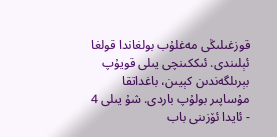قوزغىلىڭى مەغلۇب بولغاندا قولغا ئېلىندى. ئىككىنچى يىلى قويۇپ بېرىلگەندىن كېيىن، باغداتقا مۇساپىر بولۇپ باردى. شۇ يىلى 4 - ئايدا ئۆزىنى باب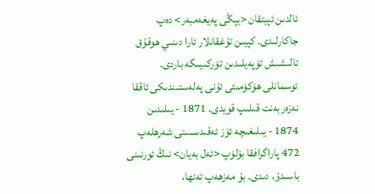ئالدىن ئېيتقان <يېڭى پەيغەمبەر> دەپ جاكارلىدى. كېيىن تۇغقانلار ئارا دىنىي ھوقۇق تالىشىش تۈپەيلىدىن تۈركىيىگە باردى. ئوسمانلى ھۆكۈمىتى ئۇنى پەلەستىندىكى ئاققا نەزەربەنت قىلىپ قويدى. 1871 - يىلىدىن 1874 - يىلىغىچە ئۆز ئەقىدىسىنى شەرھلەپ 472 پاراگرافقا بۆلۈپ <ئەل بەيان> نىڭ ئورنىنى باسىدۇ، دىدى. بۇ مەزھەپ تەنھا،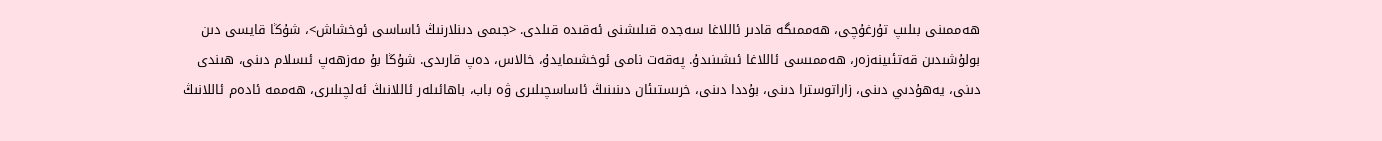ھەممىنى بىلىپ تۇرغۇچى، ھەممىگە قادىر ئاللاغا سەجدە قىلىشنى ئەقىدە قىلدى. <جىمى دىنلارنىڭ ئاساسى ئوخشاش>، شۇڭا قايسى دىن بولۇشىدىن قەتئىينەزەر، ھەممىسى ئاللاغا ئىشىنىدۇ. پەقەت نامى ئوخشىمايدۇ، خالاس، دەپ قارىدى. شۇڭا بۇ مەزھەپ ئىسلام دىنى، ھىندى دىنى، يەھۇدىي دىنى، زاراتوسترا دىنى، بۇددا دىنى، خرىستىئان دىنىنىڭ ئاساسچىلىرى ۋە باب، باھائىلەر ئاللانىڭ ئەلچىلىرى، ھەممە ئادەم ئاللانىڭ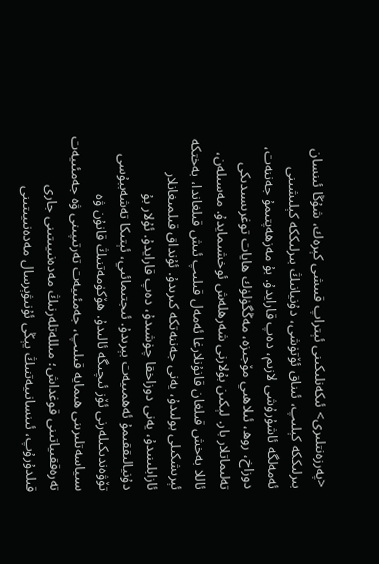<پەرزەنتلىرى> ئىكەنلىكىنى ئېتراپ قىىشى كېرەك، شۇڭا ئىنسان بىرلىككە كېلىپ، ئىناق ئۆتۈشى، دۇنيانىڭ بىرلىككە كېلىشىنى ئەمەلگە ئاشۇرۇشى لازىم، دەپ قارايدۇ. بۇ مەزھەپتىمۇ جەننەت، دوزاخ، روھ، ئىلاھىي مۆجىزە، مەڭگۈلۈك ھايات توغرىسىدىكى تەلىماتلار بار. لېكىن بۇلارنى شەرھلەش ئوخشىمايدۇ. مەسىلەن، ئاللا بەخش قىلغان قانۇنلارغا ئەمەل قىلىپ ئىش قىلغاندا، بەختكە ئېرىشكىلى بولىدۇ، يەنى جەننەتكە كىرىدۇ. ئۇنداق قىلمىغانلار ئازابلىنىدۇ، يەنى دوزاخقا چۈشىدۇ، دەپ قارايدۇ. ئۇلار بۇ دۇنيالىققىمۇ ئەھمىيەت بېرىدۇ. ئىجتىمائىي، ئېتىكا تەشەببۇسى تۆۋەندىكىلەرنى ئۆز ئىچىگە ئالىدۇ. ھۆكۈمەتنىڭ قانۇن ۋە سىياسەتلىرىنى ھىمايە قىلىپ، جەمئىيەت تەرتىپىنى ۋە جەمئىيەت تەرەققىياتىنى قوغداش؛ مىللەتلەرنىڭ مەدەنىيىتىنى جارى قىلدۇرۇپ، ئىنسانىيەتنىڭ يېڭى ئۇنىۋېرسال مەدەنىيىتىنى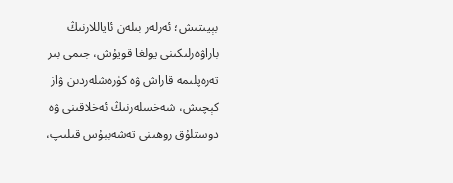بېيىتىش؛ ئەرلەر بىلەن ئاياللارنىڭ باراۋەرلىكىنى يولغا قويۇش، جىمى بىر تەرەپلىمە قاراش ۋە كۈرەشلەردىن ۋاز كېچىش، شەخسلەرنىڭ ئەخلاقىنى ۋە دوستلۇق روھىنى تەشەببۇس قىلىپ،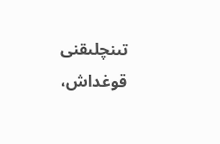تىنچلىقنى قوغداش،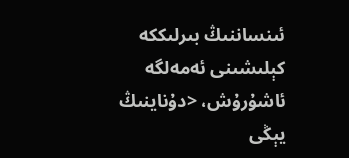ئىنساننىڭ بىرلىككە كېلىشىنى ئەمەلگە ئاشۇرۇش، <دۇناينىڭ يېڭى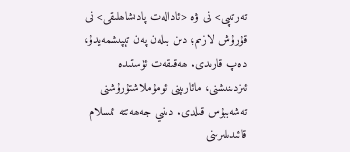تەرتىپى> نى ۋە <ئادالەت پادىشاھلىقى> نى قۇرۇش لازىم؛ دىن بىلەن پەن تېپىشمەيدۇ، دەپ قارىدى. ھەقىقەت ئۈستىدە ئىزدىنىشنى، مائارىپنى ئومۇملاشتۇرۇشنى تەشەببۇس قىلدى. دىنىي جەھەتتە ئىسلام قائىدىلىرىنى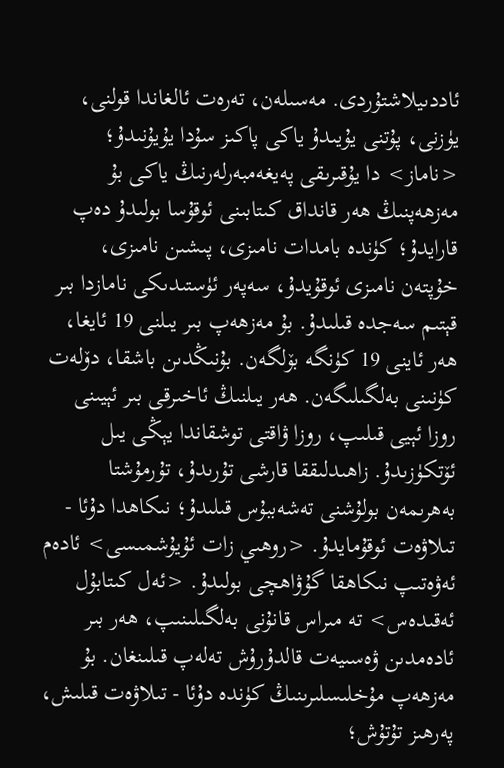ئاددىيلاشتۇردى. مەسىلەن، تەرەت ئالغاندا قولنى، يۈزنى، پۇتنى يۇيىدۇ ياكى پاكىز سۇدا يۇيۇنىدۇ؛ <ناماز> دا يۇقىرىقى پەيغەمبەرلەرنىڭ ياكى بۇ مەزھەپنىڭ ھەر قانداق كىتابىنى ئوقۇسا بولىدۇ دەپ قارايدۇ؛ كۈندە بامدات نامىزى، پىشىن نامىزى، خۇپتەن نامىزى ئوقۇيدۇ، سەپەر ئۈستىدىكى نامازدا بىر قېتىم سەجدە قىلىدۇ. بۇ مەزھەپ بىر يىلنى 19 ئايغا، ھەر ئاينى 19 كۈنگە بۆلگەن. بۇنىڭدىن باشقا، دۆلەت كۈنىنى بەلگىلىگەن. ھەر يىلنىڭ ئاخىرقى بىر ئېيىنى روزا ئېيى قىلىپ، روزا ۋاقتى توشقاندا يېڭى يىل ئۆتكۈزىدۇ. زاھىدلىققا قارشى تۇرىدۇ، تۇرمۇشتا بەھرىمەن بولۇشنى تەشەببۇس قىلىدۇ؛ نىكاھدا دۇئا - تىلاۋەت ئوقۇمايدۇ. <روھىي زات ئۇيۇشمىسى> ئادەم ئەۋەتىپ نىكاھقا گۇۋاھچى بولىدۇ. <ئەل كىتابۇل ئەقىدەس> تە مىراس قانۇنى بەلگىلىنىپ، ھەر بىر ئادەمدىن ۋەسىيەت قالدۇرۇش تەلەپ قىلىنغان. بۇ مەزھەپ مۇخلىسلىرىنىڭ كۈندە دۇئا - تىلاۋەت قىلىش، پەرھىز تۇتۇش؛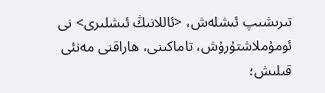تىرىشىپ ئىشلەش، <ئاللانىڭ ئىشلىرى> نى ئومۇملاشتۇرۇش، تاماكىنى، ھاراقنى مەنئى قىلىش؛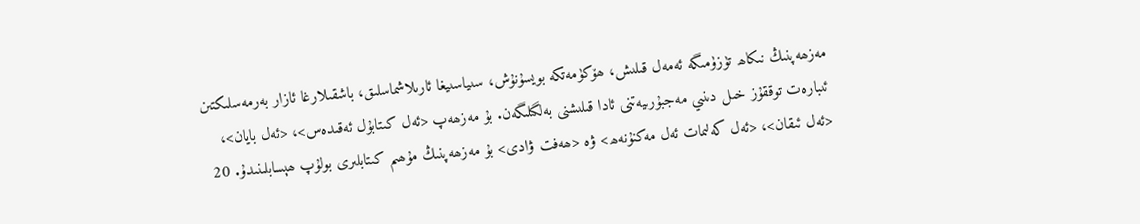مەزھەپنىڭ نىكاھ تۈزۈمىگە ئەمەل قىلىش، ھۆكۈمەتكە بويسۇنۇش، سىياسىيغا ئارىلاشماسلىق، باشقىلارغا ئازار بەرمەسلىكتىن ئىبارەت توققۇز خىل دىنىي مەجبۇرىيەتنى ئادا قىلىشنى بەلگىلىگەن. بۇ مەزھەپ <ئەل كىتابۇل ئەقىدەس>، <ئەل بايان>، <ئەل ئىقان>، <ئەل كەلىمات ئەل مەكنۇنەھ> ۋە <ھەفت ۋادى> بۇ مەزھەپنىڭ مۇھىم كىتابلىرى بولۇپ ھېسابلىنىدۇ. 20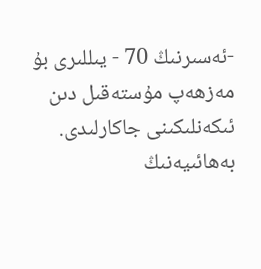-ئەسىرنىڭ 70 - يىللىرى بۇ مەزھەپ مۇستەقىل دىن ئىكەنلىكىنى جاكارلىدى.
بەھائىيەنىڭ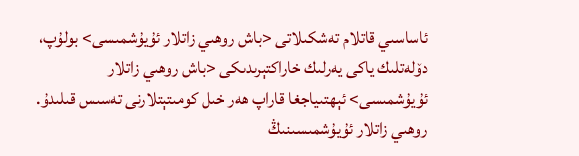ئاساسىي قاتلام تەشكىلاتى <باش روھىي زاتلار ئۇيۇشمىسى> بولۇپ، دۆلەتلىك ياكى يەرلىك خاراكتېرىدىكى <باش روھىي زاتلار ئۇيۇشمىسى> ئېھتىياجغا قاراپ ھەر خىل كومىتېتلارنى تەسىس قىلىدۇ. روھىي زاتلار ئۇيۇشمىسىنىڭ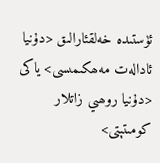ئۈستىدە خەلقئارالىق <دۇنيا ئادالەت مەھكىمىسى> ياكى <دۇنيا روھىي زاتلار كومىتېتى>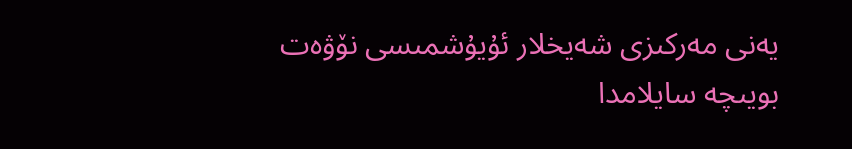يەنى مەركىزى شەيخلار ئۇيۇشمىسى نۆۋەت بويىچە سايلامدا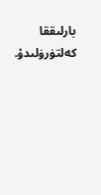بارلىققا كەلتۈرۈلىدۇ.